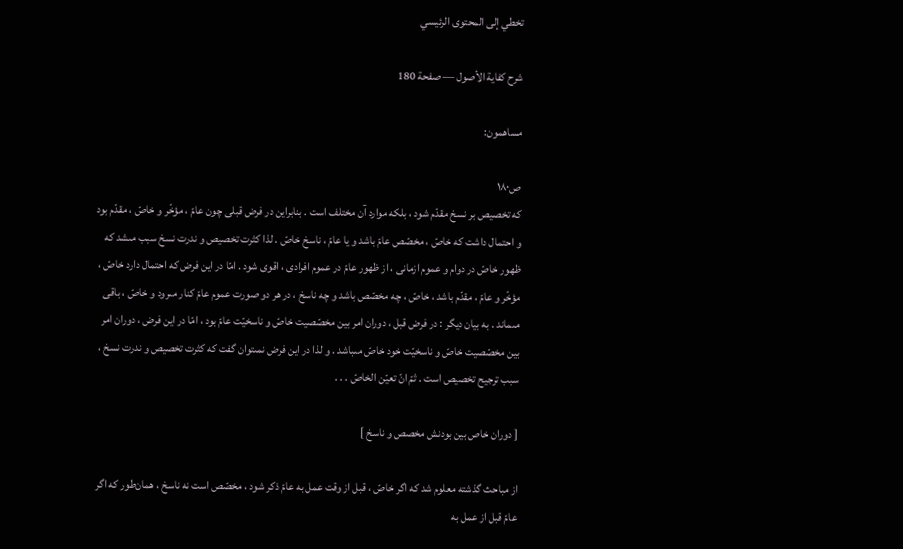تخطي إلى المحتوى الرئيسي

شرح كفاية الأصول — صفحة 180

مساهمون:

ص١٨٠
كه تخصيص بر نسخ مقدّم شود ، بلكه موارد آن مختلف است . بنابراين در فرض قبلى چون عامّ ، مؤخّر و خاصّ ، مقدّم بود و احتمال داشت كه خاصّ ، مخصّص عامّ باشد و يا عامّ ، ناسخ خاصّ . لذا كثرت تخصيص و ندرت نسخ سبب مىشد كه ظهور خاصّ در دوام و عموم ازمانى ، از ظهور عامّ در عموم افرادى ، اقوى شود . امّا در اين فرض كه احتمال دارد خاصّ ، مؤخّر و عامّ ، مقدّم باشد ، خاصّ ، چه مخصّص باشد و چه ناسخ ، در هر دو صورت عموم عامّ كنار مىرود و خاصّ ، باقى مىماند . به بيان ديگر : در فرض قبل ، دوران امر بين مخصّصيت خاصّ و ناسخيّت عامّ بود ، امّا در اين فرض ، دوران امر بين مخصّصيت خاصّ و ناسخيّت خود خاصّ مىباشد . و لذا در اين فرض نمىتوان گفت كه كثرت تخصيص و ندرت نسخ ، سبب ترجيح تخصيص است . ثمّ انّ تعيّن الخاصّ . . .

[ دوران خاص بين بودنش مخصص و ناسخ ]

از مباحث گذشته معلوم شد كه اگر خاصّ ، قبل از وقت عمل به عامّ ذكر شود ، مخصّص است نه ناسخ ، همان‌طور كه اگر عامّ قبل از عمل به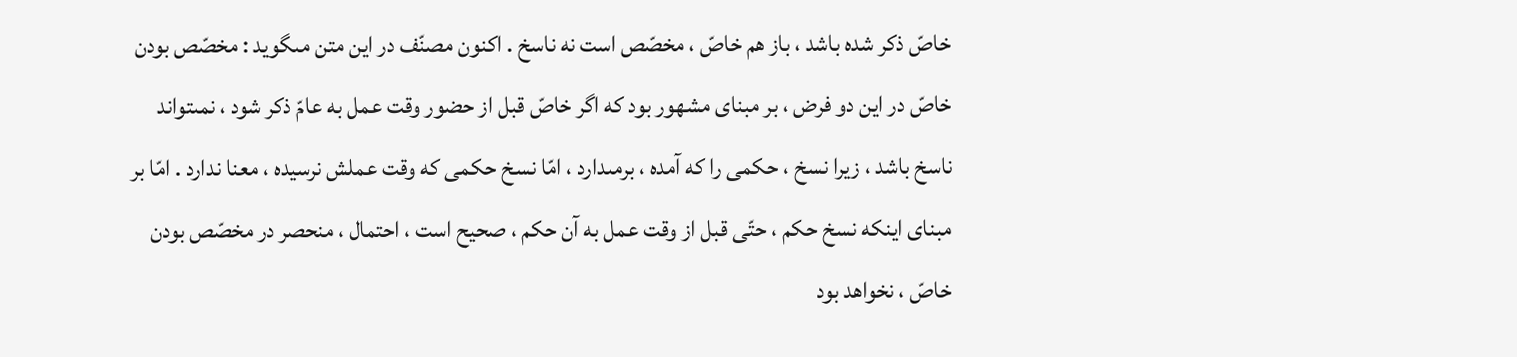خاصّ ذكر شده باشد ، باز هم خاصّ ، مخصّص است نه ناسخ . اكنون مصنّف در اين متن مىگويد : مخصّص بودن خاصّ در اين دو فرض ، بر مبناى مشهور بود كه اگر خاصّ قبل از حضور وقت عمل به عامّ ذكر شود ، نمىتواند ناسخ باشد ، زيرا نسخ ، حكمى را كه آمده ، برمىدارد ، امّا نسخ حكمى كه وقت عملش نرسيده ، معنا ندارد . امّا بر مبناى اينكه نسخ حكم ، حتّى قبل از وقت عمل به آن حكم ، صحيح است ، احتمال ، منحصر در مخصّص بودن خاصّ ، نخواهد بود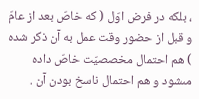، بلكه در فرض اوّل ( كه خاصّ بعد از عامّ و قبل از حضور وقت عمل به آن ذكر شده ) هم احتمال مخصصيّت خاصّ داده مىشود و هم احتمال ناسخ بودن آن .